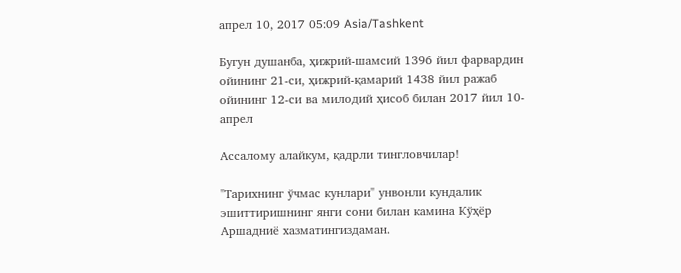апрел 10, 2017 05:09 Asia/Tashkent

Бугун душанба, ҳижрий-шамсий 1396 йил фарвардин ойининг 21-си, ҳижрий-қамарий 1438 йил ражаб ойининг 12-си ва милодий ҳисоб билан 2017 йил 10-апрел

Ассалому алайкум, қадрли тингловчилар!

"Тарихнинг ўчмас кунлари" унвонли кундалик эшиттиришнинг янги сони билан камина Кўҳёр Аршадниё хазматингиздаман.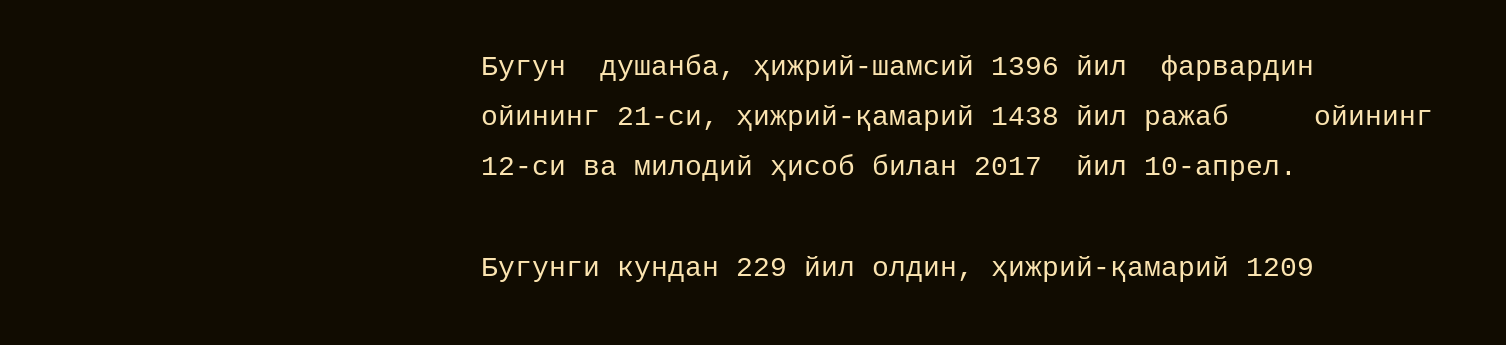Бугун  душанба, ҳижрий-шамсий 1396 йил  фарвардин     ойининг 21-си, ҳижрий-қамарий 1438 йил ражаб     ойининг 12-си ва милодий ҳисоб билан 2017  йил 10-апрел.

Бугунги кундан 229 йил олдин, ҳижрий-қамарий 1209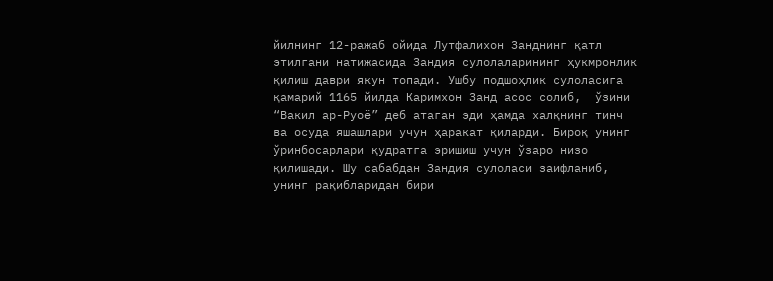йилнинг 12-ражаб ойида Лутфалихон Занднинг қатл этилгани натижасида Зандия сулолаларининг ҳукмронлик қилиш даври якун топади. Ушбу подшоҳлик сулоласига қамарий 1165 йилда Каримхон Занд асос солиб,  ўзини “Вакил ар-Руоё” деб атаган эди ҳамда халқнинг тинч ва осуда яшашлари учун ҳаракат қиларди. Бироқ унинг ўринбосарлари қудратга эришиш учун ўзаро низо қилишади. Шу сабабдан Зандия сулоласи заифланиб, унинг рақибларидан бири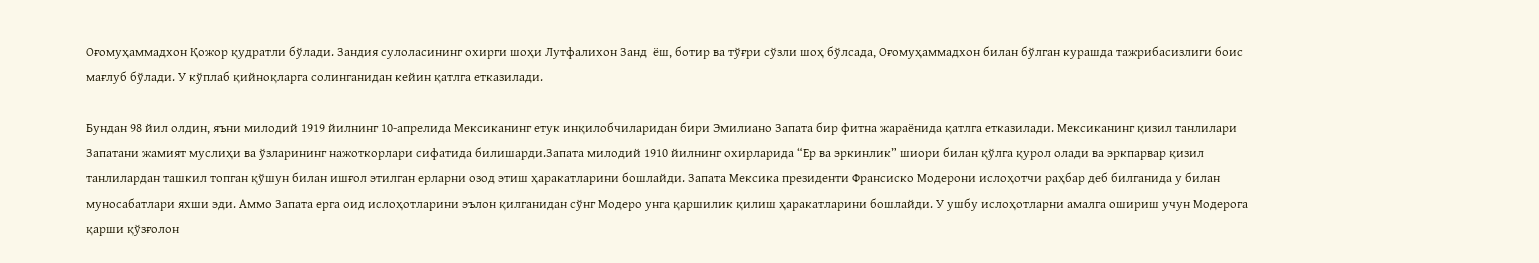Оғомуҳаммадхон Қожор қудратли бўлади. Зандия сулоласининг охирги шоҳи Лутфалихон Занд  ёш, ботир ва тўғри сўзли шоҳ бўлсада, Оғомуҳаммадхон билан бўлган курашда тажрибасизлиги боис мағлуб бўлади. У кўплаб қийноқларга солинганидан кейин қатлга етказилади.

Бундан 98 йил олдин, яъни милодий 1919 йилнинг 10-апрелида Мексиканинг етук инқилобчиларидан бири Эмилиано Запата бир фитна жараёнида қатлга етказилади. Мексиканинг қизил танлилари  Запатани жамият муслиҳи ва ўзларининг нажоткорлари сифатида билишарди.Запата милодий 1910 йилнинг охирларида “Ер ва эркинлик” шиори билан қўлга қурол олади ва эркпарвар қизил танлилардан ташкил топган қўшун билан ишғол этилган ерларни озод этиш ҳаракатларини бошлайди. Запата Мексика президенти Франсиско Модерони ислоҳотчи раҳбар деб билганида у билан муносабатлари яхши эди. Аммо Запата ерга оид ислоҳотларини эълон қилганидан сўнг Модеро унга қаршилик қилиш ҳаракатларини бошлайди. У ушбу ислоҳотларни амалга ошириш учун Модерога қарши қўзғолон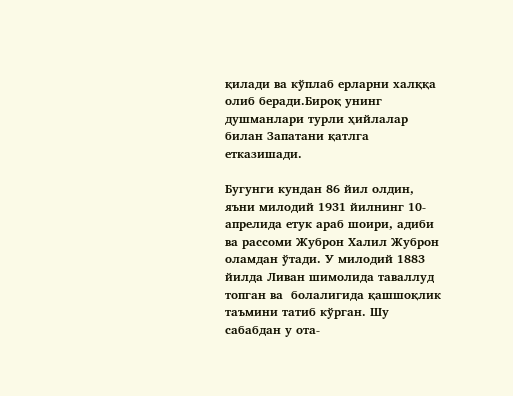қилади ва кўплаб ерларни халққа олиб беради.Бироқ унинг душманлари турли ҳийлалар билан Запатани қатлга етказишади.

Бугунги кундан 86 йил олдин, яъни милодий 1931 йилнинг 10-апрелида етук араб шоири, адиби ва рассоми Жуброн Халил Жуброн оламдан ўтади. У милодий 1883 йилда Ливан шимолида таваллуд топган ва  болалигида қашшоқлик таъмини татиб кўрган. Шу сабабдан у ота-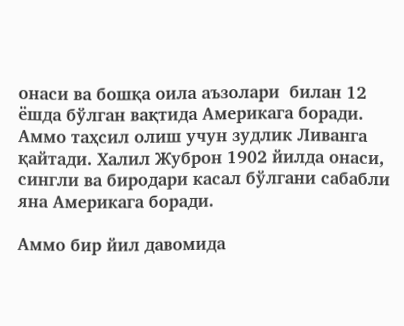онаси ва бошқа оила аъзолари  билан 12 ёшда бўлган вақтида Америкага боради. Аммо таҳсил олиш учун зудлик Ливанга қайтади. Халил Жуброн 1902 йилда онаси, сингли ва биродари касал бўлгани сабабли яна Америкага боради.

Аммо бир йил давомида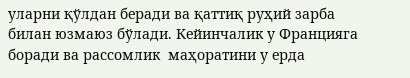уларни қўлдан беради ва қаттиқ руҳий зарба билан юзмаюз бўлади. Кейинчалик у Францияга боради ва рассомлик  маҳоратини у ерда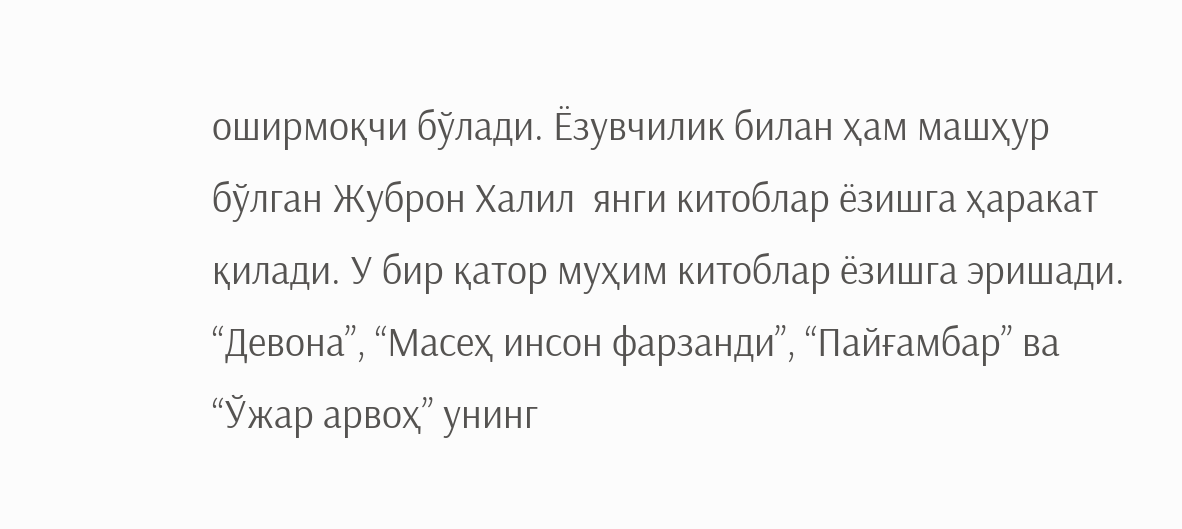оширмоқчи бўлади. Ёзувчилик билан ҳам машҳур бўлган Жуброн Халил  янги китоблар ёзишга ҳаракат қилади. У бир қатор муҳим китоблар ёзишга эришади. “Девона”, “Масеҳ инсон фарзанди”, “Пайғамбар” ва “Ўжар арвоҳ” унинг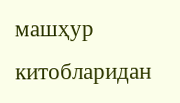машҳур китобларидан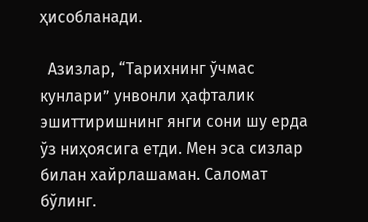ҳисобланади.

  Азизлар, “Тарихнинг ўчмас кунлари” унвонли ҳафталик эшиттиришнинг янги сони шу ерда ўз ниҳоясига етди. Мен эса сизлар билан хайрлашаман. Саломат бўлинг.